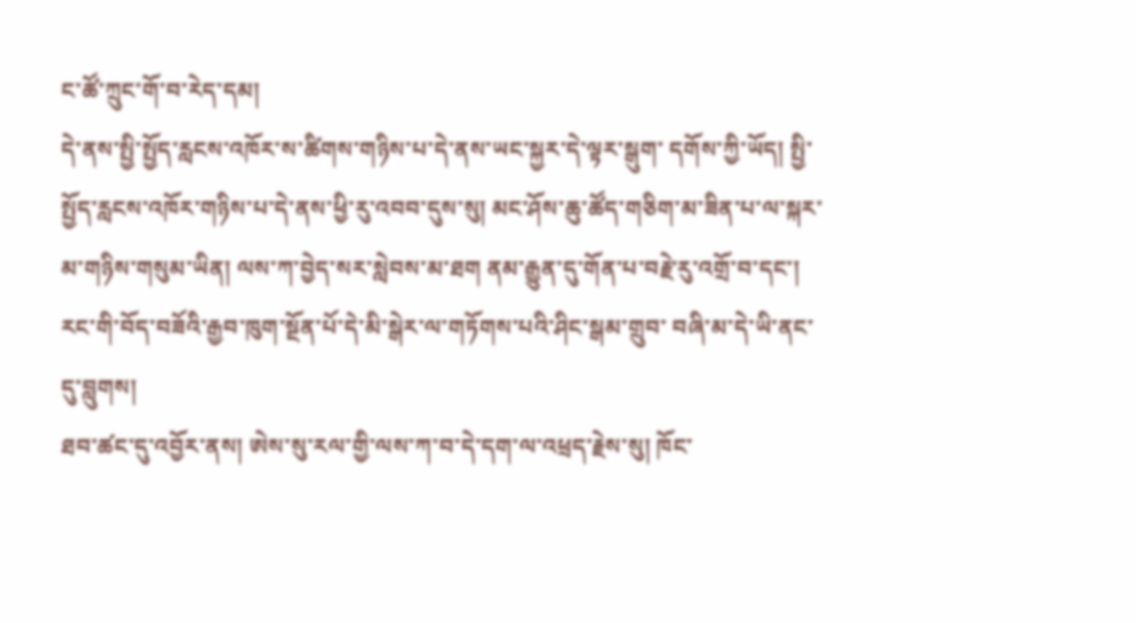ང་ཚོ་ཀྲུང་གོ་བ་རེད་དམ།
དེ་ནས་སྤྱི་སྤྱོད་རླངས་འཁོར་ས་ཚིགས་གཉིས་པ་དེ་ནས་ཡང་སྐྱར་དེ་ལྟར་སྒུག་ དགོས་ཀྱི་ཡོད། སྤྱི་སྤྱོད་རླངས་འཁོར་གཉིས་པ་དེ་ནས་ཕྱི་རུ་འབབ་དུས་སུ། མང་ཤོས་ཆུ་ཚོད་གཅིག་མ་ཟིན་པ་ལ་སྐར་མ་གཉིས་གསུམ་ཡིན། ལས་ཀ་བྱེད་སར་སླེབས་མ་ཐག ནམ་རྒྱུན་དུ་གོན་པ་བརྗེ་རུ་འགྲོ་བ་དང་། རང་གི་བོད་བཟོའི་རྒྱབ་ཁུག་སྔོན་པོ་དེ་མི་སྒེར་ལ་གཏོགས་པའི་ཤིང་སྒམ་གྲུབ་ བཞི་མ་དེ་ཡི་ནང་དུ་བླུགས།
ཐབ་ཚང་དུ་འབྱོར་ནས། ཨེས་སུ་རལ་གྱི་ལས་ཀ་བ་དེ་དག་ལ་འཕྲད་རྗེས་སུ། ཁོང་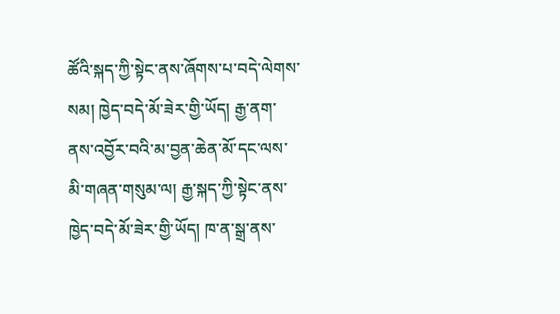ཚོའི་སྐད་ཀྱི་སྟེང་ནས་ཞོགས་པ་བདེ་ལེགས་སམ། ཁྱེད་བདེ་མོ་ཟེར་གྱི་ཡོད། རྒྱ་ནག་ནས་འབྱོར་བའི་མ་བྱན་ཆེན་མོ་དང་ལས་མི་གཞན་གསུམ་ལ། རྒྱ་སྐད་ཀྱི་སྟེང་ནས་ཁྱེད་བདེ་མོ་ཟེར་གྱི་ཡོད། ཁ་ན་སྒྲ་ནས་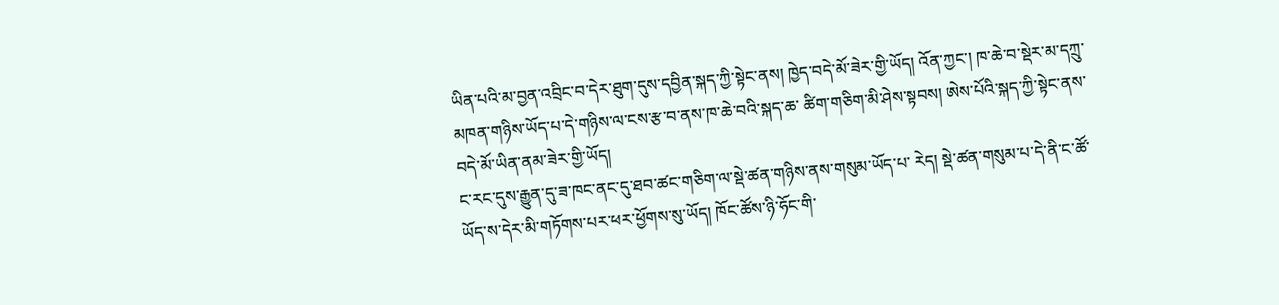ཡིན་པའི་མ་བྱན་འབྲིང་བ་དེར་ཐུག་དུས་དབྱིན་སྐད་ཀྱི་སྟེང་ནས། ཁྱེད་བདེ་མོ་ཟེར་གྱི་ཡོད། འོན་ཀྱང་། ཁ་ཆེ་བ་སྡེར་མ་དཀྲུ་མཁན་གཉིས་ཡོད་པ་དེ་གཉིས་ལ་ངས་རྩ་བ་ནས་ཁ་ཆེ་བའི་སྐད་ཆ་ ཚིག་གཅིག་མི་ཤེས་སྟབས། ཨེས་པོའི་སྐད་ཀྱི་སྟེང་ནས་བདེ་མོ་ཡིན་ནམ་ཟེར་གྱི་ཡོད།
ང་རང་དུས་རྒྱུན་དུ་ཟ་ཁང་ནང་དུ་ཐབ་ཚང་གཅིག་ལ་སྡེ་ཚན་གཉིས་ནས་གསུམ་ཡོད་པ་ རེད། སྡེ་ཚན་གསུམ་པ་དེ་ནི་ང་ཚོ་ཡོད་ས་དེར་མི་གཏོགས་པར་ཕར་ཕྱོགས་སུ་ཡོད། ཁོང་ཚོས་ཉི་ཧོང་གི་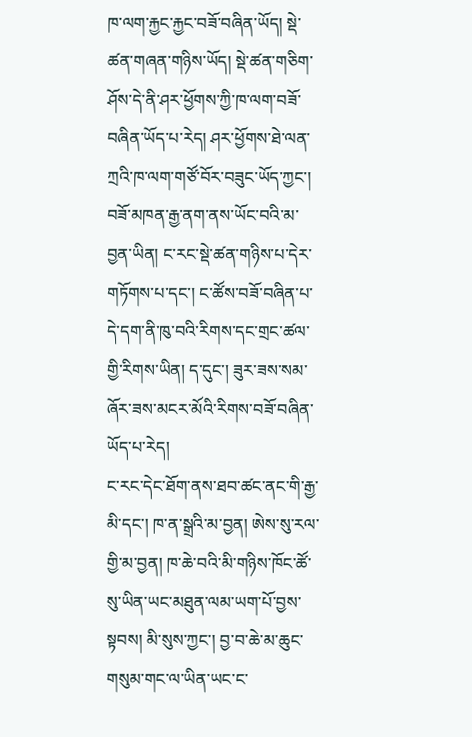ཁ་ལག་རྐྱང་རྐྱང་བཟོ་བཞིན་ཡོད། སྡེ་ཚན་གཞན་གཉིས་ཡོད། སྡེ་ཚན་གཅིག་ཤོས་དེ་ནི་ཤར་ཕྱོགས་ཀྱི་ཁ་ལག་བཟོ་བཞིན་ཡོད་པ་རེད། ཤར་ཕྱོགས་ཐེ་ལན་ཀྲའི་ཁ་ལག་གཙོ་བོར་བཟུང་ཡོད་ཀྱང་། བཟོ་མཁན་རྒྱ་ནག་ནས་ཡོང་བའི་མ་བྱན་ཡིན། ང་རང་སྡེ་ཚན་གཉིས་པ་དེར་གཏོགས་པ་དང་། ང་ཚོས་བཟོ་བཞིན་པ་དེ་དག་ནི་ཁུ་བའི་རིགས་དང་གྲང་ཚལ་གྱི་རིགས་ཡིན། ད་དུང་། ཟུར་ཟས་སམ་ཞོར་ཟས་མངར་མོའི་རིགས་བཟོ་བཞིན་ཡོད་པ་རེད།
ང་རང་དེང་ཐོག་ནས་ཐབ་ཚང་ནང་གི་རྒྱ་མི་དང་། ཁ་ན་སྒྲའི་མ་བྱན། ཨེས་སུ་རལ་གྱི་མ་བྱན། ཁ་ཆེ་བའི་མི་གཉིས་ཁོང་ཚོ་སུ་ཡིན་ཡང་མཐུན་ལམ་ཡག་པོ་བྱས་སྟབས། མི་སུས་ཀྱང་། བྱ་བ་ཆེ་མ་ཆུང་གསུམ་གང་ལ་ཡིན་ཡང་ང་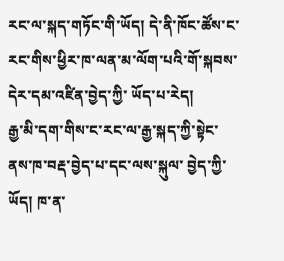རང་ལ་སྐད་གཏོང་གི་ཡོད། དེ་ནི་ཁོང་ཚོས་ང་རང་གིས་ཕྱིར་ཁ་ལན་མ་ལོག་པའི་གོ་སྐབས་དེར་དམ་འཛིན་བྱེད་ཀྱི་ ཡོད་པ་རེད།
རྒྱ་མི་དག་གིས་ང་རང་ལ་རྒྱ་སྐད་ཀྱི་སྟེང་ནས་ཁ་བརྡ་བྱེད་པ་དང་ལས་སྐུལ་ བྱེད་ཀྱི་ཡོད། ཁ་ན་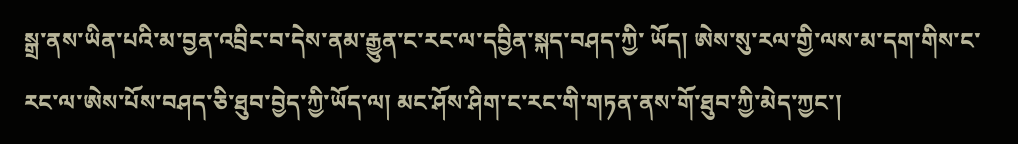སྒྲ་ནས་ཡིན་པའི་མ་བྱན་འབྲིང་བ་དེས་ནམ་རྒྱུན་ང་རང་ལ་དབྱིན་སྐད་བཤད་ཀྱི་ ཡོད། ཨེས་སུ་རལ་གྱི་ལས་མ་དག་གིས་ང་རང་ལ་ཨེས་པོས་བཤད་ཅི་ཐུབ་བྱེད་ཀྱི་ཡོད་ལ། མང་ཤོས་ཤིག་ང་རང་གི་གཏན་ནས་གོ་ཐུབ་ཀྱི་མེད་ཀྱང་།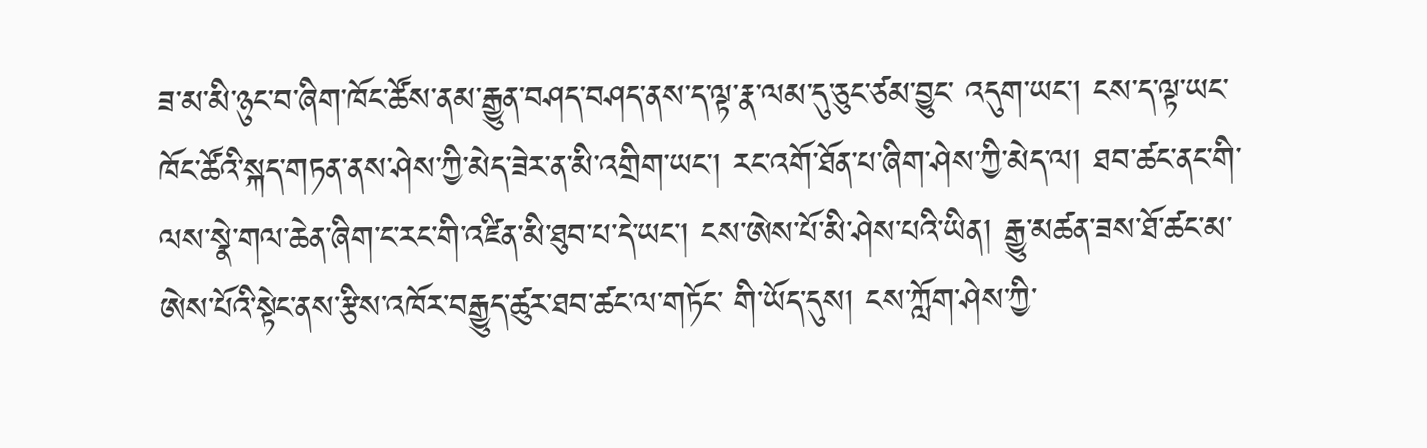ཟ་མ་མི་ཉུང་བ་ཞིག་ཁོང་ཚོས་ནམ་རྒྱུན་བཤད་བཤད་ནས་ད་ལྟ་རྣ་ལམ་དུ་ཅུང་ཙམ་བྱུང་ འདུག་ཡང་། ངས་ད་ལྟ་ཡང་ཁོང་ཚོའི་སྐད་གཏན་ནས་ཤེས་ཀྱི་མེད་ཟེར་ན་མི་འགྲིག་ཡང་། རང་འགོ་ཐོན་པ་ཞིག་ཤེས་ཀྱི་མེད་ལ། ཐབ་ཚང་ནང་གི་ལས་སྣེ་གལ་ཆེན་ཞིག་ང་རང་གི་འཛིན་མི་ཐུབ་པ་དེ་ཡང་། ངས་ཨེས་པོ་མི་ཤེས་པའི་ཡིན། རྒྱུ་མཚན་ཟས་ཐོ་ཚང་མ་ཨེས་པོའི་སྟེང་ནས་རྩིས་འཁོར་བརྒྱུད་ཚུར་ཐབ་ཚང་ལ་གཏོང་ གི་ཡོད་དུས། ངས་ཀློག་ཤེས་ཀྱི་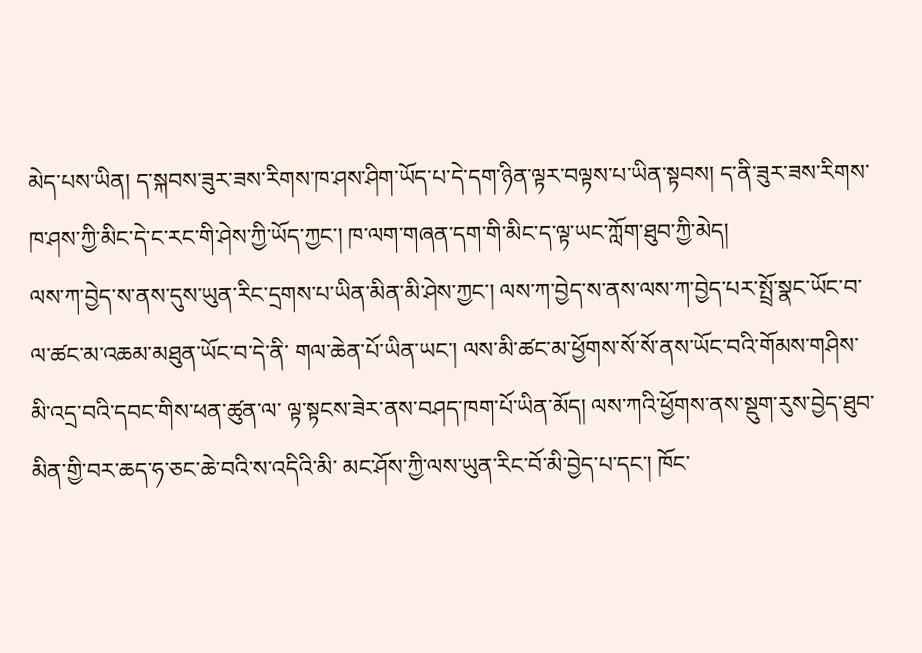མེད་པས་ཡིན། ད་སྐབས་ཟུར་ཟས་རིགས་ཁ་ཤས་ཤིག་ཡོད་པ་དེ་དག་ཉིན་ལྟར་བལྟས་པ་ཡིན་སྟབས། ད་ནི་ཟུར་ཟས་རིགས་ཁ་ཤས་ཀྱི་མིང་དེ་ང་རང་གི་ཤེས་ཀྱི་ཡོད་ཀྱང་། ཁ་ལག་གཞན་དག་གི་མིང་ད་ལྟ་ཡང་ཀློག་ཐུབ་ཀྱི་མེད།
ལས་ཀ་བྱེད་ས་ནས་དུས་ཡུན་རིང་དྲགས་པ་ཡིན་མིན་མི་ཤེས་ཀྱང་། ལས་ཀ་བྱེད་ས་ནས་ལས་ཀ་བྱེད་པར་སྤྲོ་སྣང་ཡོང་བ་ལ་ཚང་མ་འཆམ་མཐུན་ཡོང་བ་དེ་ནི་ གལ་ཆེན་པོ་ཡིན་ཡང་། ལས་མི་ཚང་མ་ཕྱོགས་སོ་སོ་ནས་ཡོང་བའི་གོམས་གཤིས་མི་འདྲ་བའི་དབང་གིས་ཕན་ཚུན་ལ་ ལྟ་སྟངས་ཟེར་ནས་བཤད་ཁག་པོ་ཡིན་མོད། ལས་ཀའི་ཕྱོགས་ནས་སྡུག་རུས་བྱེད་ཐུབ་མིན་གྱི་བར་ཆད་ཧ་ཅང་ཆེ་བའི་ས་འདིའི་མི་ མང་ཤོས་ཀྱི་ལས་ཡུན་རིང་བོ་མི་བྱེད་པ་དང་། ཁོང་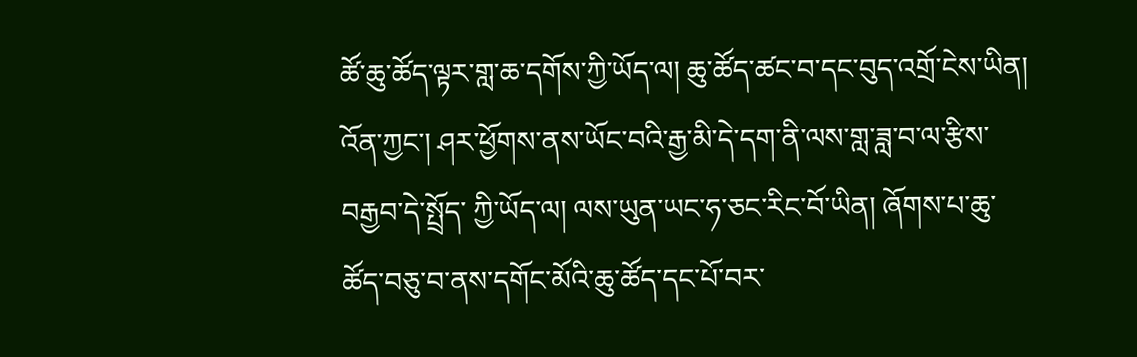ཚོ་ཆུ་ཚོད་ལྟར་གླ་ཆ་དགོས་ཀྱི་ཡོད་ལ། ཆུ་ཚོད་ཚང་བ་དང་བུད་འགྲོ་ངེས་ཡིན། འོན་ཀྱང་། ཤར་ཕྱོགས་ནས་ཡོང་བའི་རྒྱ་མི་དེ་དག་ནི་ལས་གླ་ཟླ་བ་ལ་རྩིས་བརྒྱབ་དེ་སྤྲོད་ ཀྱི་ཡོད་ལ། ལས་ཡུན་ཡང་ཧ་ཅང་རིང་བོ་ཡིན། ཞོགས་པ་ཆུ་ཚོད་བཅུ་བ་ནས་དགོང་མོའི་ཆུ་ཚོད་དང་པོ་བར་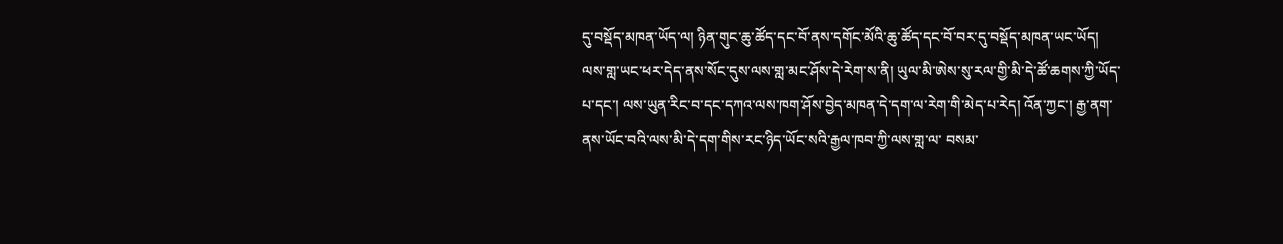དུ་བསྡོད་མཁན་ཡོད་ལ། ཉིན་གུང་ཆུ་ཚོད་དང་བོ་ནས་དགོང་མོའི་ཆུ་ཚོད་དང་བོ་བར་དུ་བསྡོད་མཁན་ཡང་ཡོད།
ལས་གླ་ཡང་ཕར་དེད་ནས་སོང་དུས་ལས་གླ་མང་ཤོས་དེ་རེག་ས་ནི། ཡུལ་མི་ཨེས་སུ་རལ་གྱི་མི་དེ་ཚོ་ཆགས་ཀྱི་ཡོད་པ་དང་། ལས་ཡུན་རིང་བ་དང་དཀའ་ལས་ཁག་ཤོས་བྱེད་མཁན་དེ་དག་ལ་རེག་གི་མེད་པ་རེད། འོན་ཀྱང་། རྒྱ་ནག་ནས་ཡོང་བའི་ལས་མི་དེ་དག་གིས་རང་ཉིད་ཡོང་སའི་རྒྱལ་ཁབ་ཀྱི་ལས་གླ་ལ་ བསམ་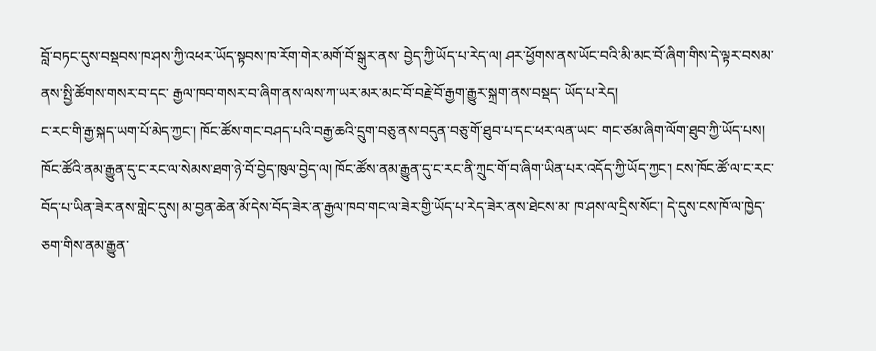བློ་བཏང་དུས་བསྡབས་ཁ་ཤས་ཀྱི་འཕར་ཡོད་སྟབས་ཁ་རོག་གེར་མགོ་བོ་སྒུར་ནས་ བྱེད་ཀྱི་ཡོད་པ་རེད་ལ། ཤར་ཕྱོགས་ནས་ཡོང་བའི་མི་མང་བོ་ཞིག་གིས་དེ་ལྟར་བསམ་ནས་སྤྱི་ཚོགས་གསར་བ་དང་ རྒྱལ་ཁབ་གསར་བ་ཞིག་ནས་ལས་ཀ་ཡར་མར་མང་བོ་བརྗེ་བོ་རྒྱག་རྒྱུར་སྐྲག་ནས་བསྡད་ ཡོད་པ་རེད།
ང་རང་གི་རྒྱ་སྐད་ཡག་པོ་མེད་ཀྱང་། ཁོང་ཚོས་གང་བཤད་པའི་བརྒྱ་ཆའི་དྲུག་བཅུ་ནས་བདུན་བཅུ་གོ་ཐུབ་པ་དང་ཕར་ལན་ཡང་ གང་ཙམ་ཞིག་ལོག་ཐུབ་ཀྱི་ཡོད་པས། ཁོང་ཚོའི་ནམ་རྒྱུན་དུ་ང་རང་ལ་སེམས་ཐག་ཉེ་བོ་བྱེད་ཁུལ་བྱེད་ལ། ཁོང་ཚོས་ནམ་རྒྱུན་དུ་ང་རང་ནི་ཀྲུང་གོ་བ་ཞིག་ཡིན་པར་འདོད་ཀྱི་ཡོད་ཀྱང་། ངས་ཁོང་ཚོ་ལ་ང་རང་བོད་པ་ཡིན་ཟེར་ནས་གླེང་དུས། མ་བྱན་ཆེན་མོ་དེས་བོད་ཟེར་ན་རྒྱལ་ཁབ་གང་ལ་ཟེར་གྱི་ཡོད་པ་རེད་ཟེར་ནས་ཐེངས་མ་ ཁ་ཤས་ལ་དྲིས་སོང་། དེ་དུས་ངས་ཁོ་ལ་ཁྱེད་ཅག་གིས་ནམ་རྒྱུན་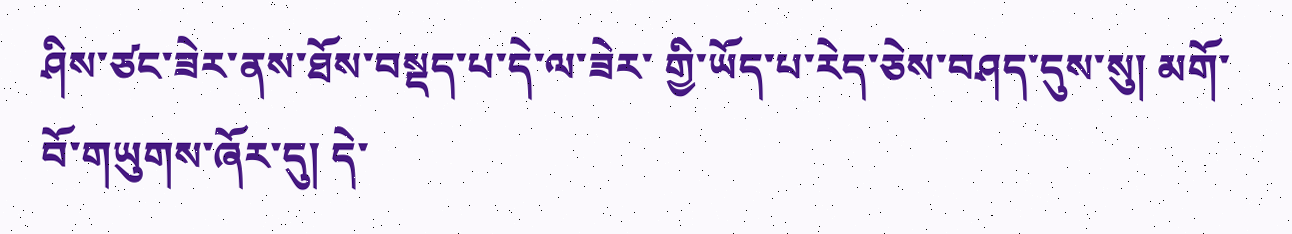ཤིས་ཙང་ཟེར་ནས་ཐོས་བསྡད་པ་དེ་ལ་ཟེར་ གྱི་ཡོད་པ་རེད་ཅེས་བཤད་དུས་སུ། མགོ་བོ་གཡུགས་ཞོར་དུ། དེ་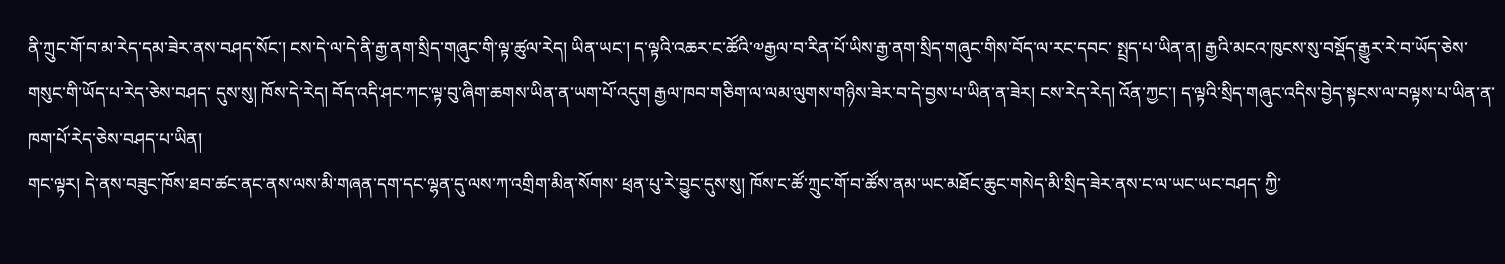ནི་ཀྲུང་གོ་བ་མ་རེད་དམ་ཟེར་ནས་བཤད་སོང་། ངས་དེ་ལ་དེ་ནི་རྒྱ་ནག་སྲིད་གཞུང་གི་ལྟ་ཚུལ་རེད། ཡིན་ཡང་། ད་ལྟའི་འཆར་ང་ཚོའི་༧རྒྱལ་བ་རིན་པོ་ཡིས་རྒྱ་ནག་སྲིད་གཞུང་གིས་བོད་ལ་རང་དབང་ སྤྲད་པ་ཡིན་ན། རྒྱའི་མངའ་ཁུངས་སུ་བསྡོད་རྒྱུར་རེ་བ་ཡོད་ཅེས་གསུང་གི་ཡོད་པ་རེད་ཅེས་བཤད་ དུས་སུ། ཁོས་དེ་རེད། བོད་འདི་ཤང་ཀང་ལྟ་བུ་ཞིག་ཆགས་ཡིན་ན་ཡག་པོ་འདུག རྒྱལ་ཁབ་གཅིག་ལ་ལམ་ལུགས་གཉིས་ཟེར་བ་དེ་བྱས་པ་ཡིན་ན་ཟེར། ངས་རེད་རེད། འོན་ཀྱང་། ད་ལྟའི་སྲིད་གཞུང་འདིས་བྱེད་སྟངས་ལ་བལྟས་པ་ཡིན་ན་ཁག་པོ་རེད་ཅེས་བཤད་པ་ཡིན།
གང་ལྟར། དེ་ནས་བཟུང་ཁོས་ཐབ་ཚང་ནང་ནས་ལས་མི་གཞན་དག་དང་ལྷན་དུ་ལས་ཀ་འགྲིག་མིན་སོགས་ ཕྲན་པུ་རེ་བྱུང་དུས་སུ། ཁོས་ང་ཚོ་ཀྲུང་གོ་བ་ཚོས་ནམ་ཡང་མཐོང་ཆུང་གསེད་མི་སྲིད་ཟེར་ནས་ང་ལ་ཡང་ཡང་བཤད་ ཀྱི་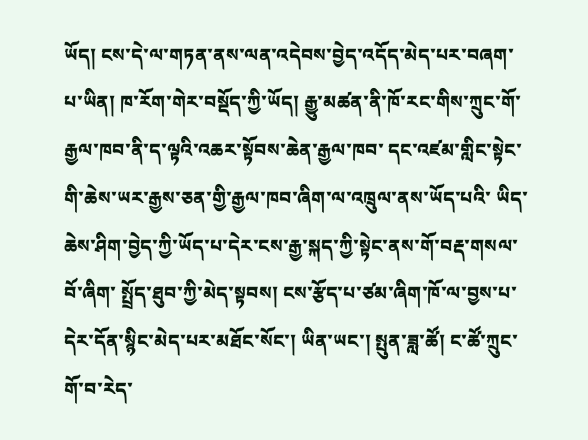ཡོད། ངས་དེ་ལ་གཏན་ནས་ལན་འདེབས་བྱེད་འདོད་མེད་པར་བཞག་པ་ཡིན། ཁ་རོག་གེར་བསྡོད་ཀྱི་ཡོད། རྒྱུ་མཚན་ནི་ཁོ་རང་གིས་ཀྲུང་གོ་རྒྱལ་ཁབ་ནི་ད་ལྟའི་འཆར་སྟོབས་ཆེན་རྒྱལ་ཁབ་ དང་འཛམ་གླིང་སྟེང་གི་ཆེས་ཡར་རྒྱས་ཅན་གྱི་རྒྱལ་ཁབ་ཞིག་ལ་འཁྲུལ་ནས་ཡོད་པའི་ ཡིད་ཆེས་ཤིག་བྱེད་ཀྱི་ཡོད་པ་དེར་ངས་རྒྱ་སྐད་ཀྱི་སྟེང་ནས་གོ་བརྡ་གསལ་བོ་ཞིག་ སྤྲོད་ཐུབ་ཀྱི་མེད་སྟབས། ངས་རྩོད་པ་ཙམ་ཞིག་ཁོ་ལ་བྱས་པ་དེར་དོན་སྙིང་མེད་པར་མཐོང་སོང་། ཡིན་ཡང་། སྤུན་ཟླ་ཚོ། ང་ཚོ་ཀྲུང་གོ་བ་རེད་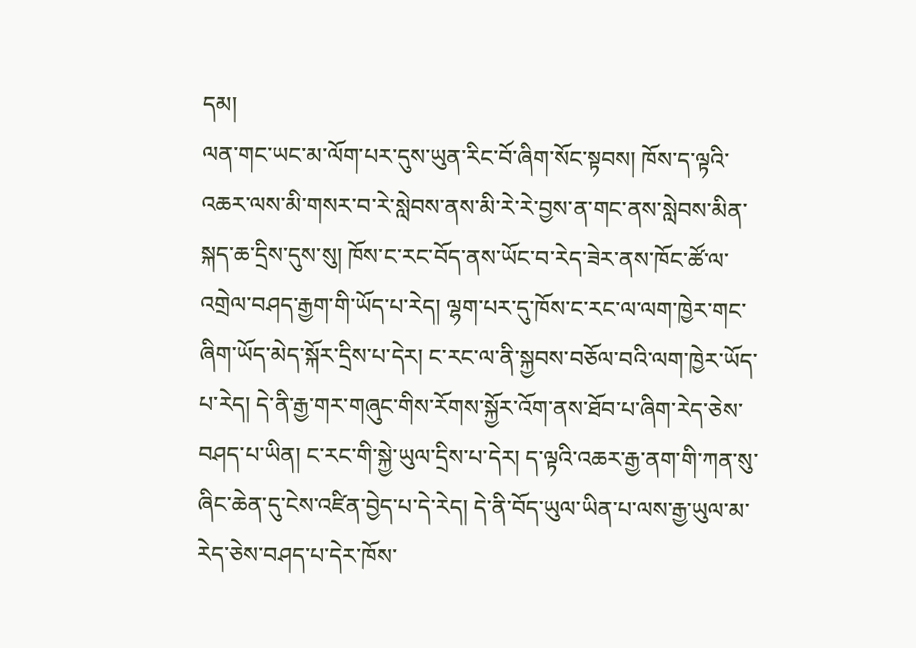དམ།
ལན་གང་ཡང་མ་ལོག་པར་དུས་ཡུན་རིང་བོ་ཞིག་སོང་སྟབས། ཁོས་ད་ལྟའི་འཆར་ལས་མི་གསར་བ་རེ་སླེབས་ནས་མི་རེ་རེ་བྱས་ན་གང་ནས་སླེབས་མིན་ སྐད་ཆ་དྲིས་དུས་སུ། ཁོས་ང་རང་བོད་ནས་ཡོང་བ་རེད་ཟེར་ནས་ཁོང་ཚོ་ལ་འགྲེལ་བཤད་རྒྱག་གི་ཡོད་པ་རེད། ལྷག་པར་དུ་ཁོས་ང་རང་ལ་ལག་ཁྱེར་གང་ཞིག་ཡོད་མེད་སྐོར་དྲིས་པ་དེར། ང་རང་ལ་ནི་སྐྱབས་བཅོལ་བའི་ལག་ཁྱེར་ཡོད་པ་རེད། དེ་ནི་རྒྱ་གར་གཞུང་གིས་རོགས་སྐྱོར་འོག་ནས་ཐོབ་པ་ཞིག་རེད་ཅེས་བཤད་པ་ཡིན། ང་རང་གི་སྐྱེ་ཡུལ་དྲིས་པ་དེར། ད་ལྟའི་འཆར་རྒྱ་ནག་གི་ཀན་སུ་ཞིང་ཆེན་དུ་ངེས་འཛིན་བྱེད་པ་དེ་རེད། དེ་ནི་བོད་ཡུལ་ཡིན་པ་ལས་རྒྱ་ཡུལ་མ་རེད་ཅེས་བཤད་པ་དེར་ཁོས་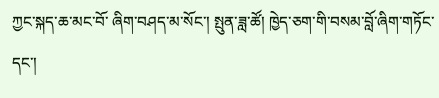ཀྱང་སྐད་ཆ་མང་བོ་ ཞིག་བཤད་མ་སོང་། སྤུན་ཟླ་ཚོ། ཁྱེད་ཅག་གི་བསམ་བློ་ཞིག་གཏོང་དང་།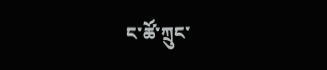ང་ཚོ་ཀྲུང་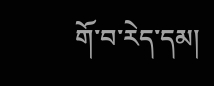གོ་བ་རེད་དམ།